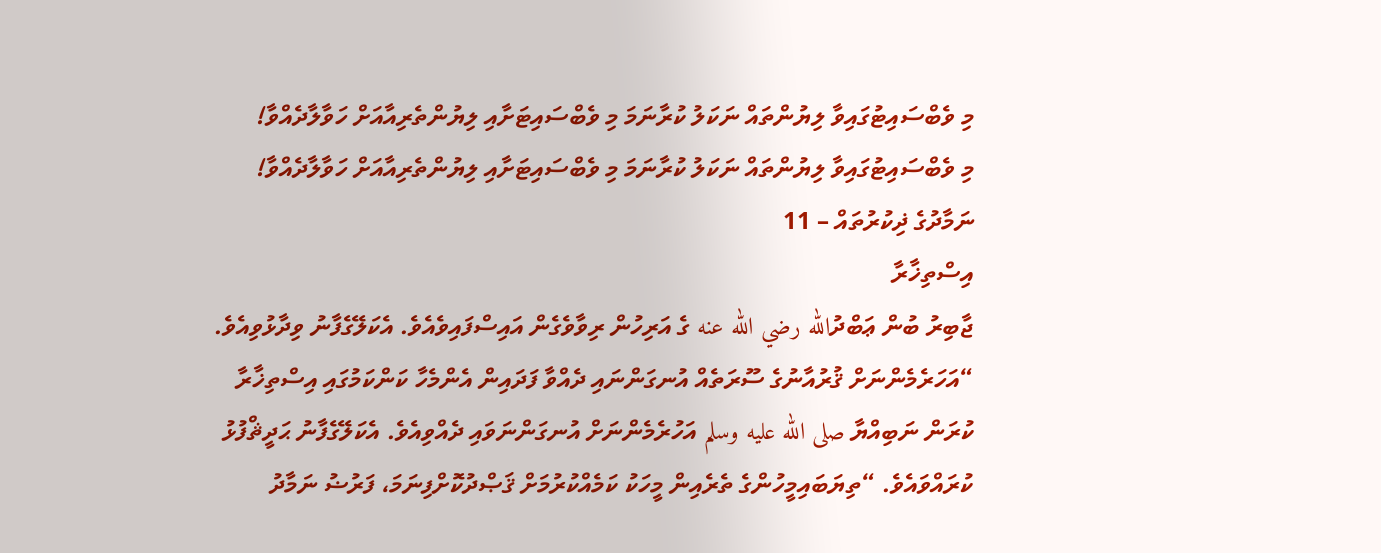މި ވެބްސައިޓުގައިވާ ލިޔުންތައް ނަކަލު ކުރާނަމަ މި ވެބްސައިޓަށާއި ލިޔުންތެރިއާއަށް ހަވާލާދެއްވާ!
މި ވެބްސައިޓުގައިވާ ލިޔުންތައް ނަކަލު ކުރާނަމަ މި ވެބްސައިޓަށާއި ލިޔުންތެރިއާއަށް ހަވާލާދެއްވާ!
ނަމާދުގެ ޛިކުރުތައް – 11
އިސްތިޚާރާ
ޖާބިރު ބުން ޢަބްދުالله رضي الله عنه ގެ އަރިހުން ރިވާވެގެން އައިސްފައިވެއެވެ. އެކަލޭގެފާނު ވިދާޅުވިއެވެ. “އަހަރެމެންނަށް ޤުރުއާނުގެ ސޫރަތެއް އުނގަންނައި ދެއްވާ ފަދައިން އެންމެހާ ކަންކަމުގައި އިސްތިޚާރާ ކުރަން ނަބިއްޔާ صلى الله عليه وسلم އަހުރެމެންނަށް އުނގަންނަވައި ދެއްވިއެވެ. އެކަލޭގެފާނު ޙަދީޘްފުޅު ކުރައްވައެވެ. “ތިޔަބައިމީހުންގެ ތެރެއިން މީހަކު ކަމެއްކުރުމަށް ޤަޞްދުކޮށްފިނަމަ، ފަރުޟު ނަމާދު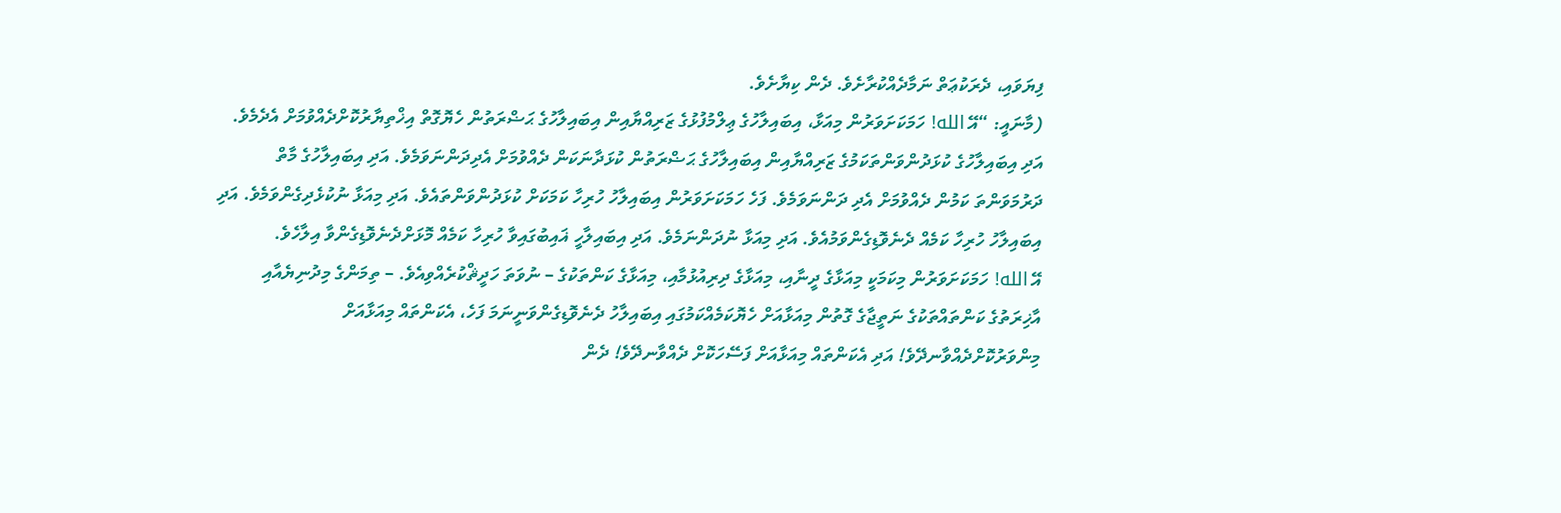ފިޔަވައި، ދެރަކުޢަތް ނަމާދެއްކުރާށެވެ. ދެން ކިޔާށެވެ.
(މާނައީ: “އޭ الله! ހަމަކަށަވަރުން މިއަޅާ، އިބައިލާހުގެ ޢިލްމުފުޅުގެ ޒަރިއްޔާއިން އިބައިލާހުގެ ޙަޟްރަތުން ހެޔޮގޮތް އިޚްތިޔާރުކޮށްދެއްވުމަށް އެދެމެވެ. އަދި އިބައިލާހުގެ ކުޅަދުންވަންތަކަމުގެ ޒަރިއްޔާއިން އިބައިލާހުގެ ޙަޟްރަތުން ކުޅަދާނަކަން ދެއްވުމަށް އެދިދަންނަވަމެވެ. އަދި އިބައިލާހުގެ މާތް ދަރުމަވަންތަ ކަމުން ދެއްވުމަށް އެދި ދަންނަވަމެވެ. ފަހެ ހަމަކަށަވަރުން އިބައިލާހު ހުރިހާ ކަމަކަށް ކުޅަދުންވަންތައެވެ. އަދި މިއަޅާ ނުކުޅެދިގެންވަމެވެ. އަދި އިބައިލާހު ހުރިހާ ކަމެއް ދެނެވޮޑިގެންވަމުއެވެ. އަދި މިއަޅާ ނުދަންނަމެވެ. އަދި އިބައިލާހީ ޣައިބުގައިވާ ހުރިހާ ކަމެއް މޮޅަށްދެނެވޮޑިގެންވާ އިލާހެވެ.
އޭ الله! ހަމަކަށަވަރުން މިކަމަކީ މިއަޅާގެ ދީނާއި، މިއަޅާގެ ދިރިއުޅުމާއި، މިއަޅާގެ ކަންތަކުގެ – ނުވަތަ ހަދީޘްކުރެއްވިއެވެ. – ތިމަންގެ މިދުނިޔެއާއި އާޚިރަތުގެ ކަންތައްތަކުގެ ނަތީޖާގެ ގޮތުން މިއަޅާއަށް ހެޔޮކަމެއްކަމުގައި އިބައިލާހު ދެނެވޮޑިގެންވަނީނަމަ ފަހެ، އެކަންތައް މިއަޅާއަށް މިންވަރުކޮށްދެއްވާނދޭވެ! އަދި އެކަންތައް މިއަޅާއަށް ފަސޭހަކޮށް ދެއްވާނދޭވެ! ދެން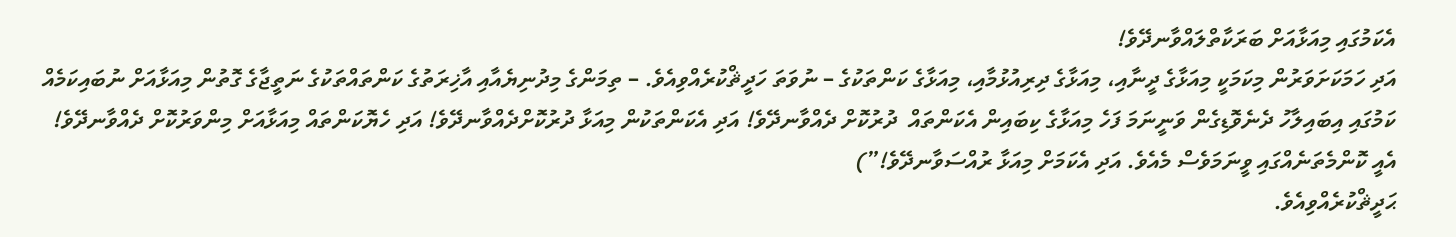އެކަމުގައި މިއަޅާއަށް ބަރަކާތްލައްވާނދޭވެ!
އަދި ހަމަކަށަވަރުން މިކަމަކީ މިއަޅާގެ ދީނާއި، މިއަޅާގެ ދިރިއުޅުމާއި، މިއަޅާގެ ކަންތަކުގެ – ނުވަތަ ހަދީޘްކުރެއްވިއެވެ. – ތިމަންގެ މިދުނިޔެއާއި އާޚިރަތުގެ ކަންތައްތަކުގެ ނަތީޖާގެ ގޮތުން މިއަޅާއަށް ނުބައިކަމެއް ކަމުގައި އިބައިލާހު ދެނެވޮޑިގެން ވަނީނަމަ ފަހެ މިއަޅާގެ ކިބައިން އެކަންތައް  ދުރުކޮށް ދެއްވާނދޭވެ! އަދި އެކަންތަކުން މިއަޅާ ދުރުކޮށްދެއްވާނދޭވެ! އަދި ހެޔޮކަންތައް މިއަޅާއަށް މިންވަރުކޮށް ދެއްވާނދޭވެ! އެއީ ކޮންމެތަނެއްގައި ވީނަމަވެސް މެއެވެ. އަދި އެކަމަށް މިއަޅާ ރުއްސަވާނދޭވެ!”)
ޙަދީޘްކުރެއްވިއެވެ.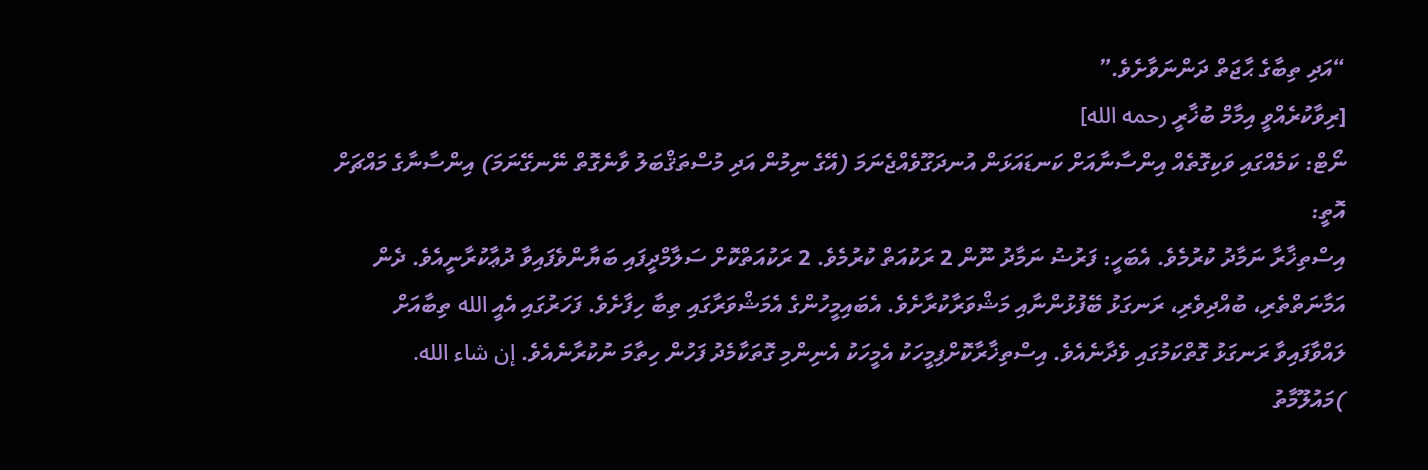“އަދި ތިބާގެ ޙާޖަތް ދަންނަވާށެވެ.”
[ރިވާކުރެއްވީ އިމާމް ބުޚާރީ رحمه الله]
ނޯޓް: ކަމެއްގައި ވަކިގޮތެއް އިންސާނާއަށް ކަނޑައަޅަން އުނދަގޫވެއްޖެނަމަ (އޭގެ ނިމުން އަދި މުސްތަޤްބަލު ވާނެގޮތް ނޭނގޭނަމަ) އިންސާނާގެ މައްޗަށް އޮތީ:
އިސްތިޚާރާ ނަމާދު ކުރުމެވެ. އެބަހީ: ފަރުޟު ނަމާދު ނޫން 2 ރަކުއަތް ކުރުމެވެ. 2 ރަކުއަތްކޮށް ސަލާމްދީފައި ބަޔާންވެފައިވާ ދުޢާކުރާނީއެވެ. ދެން އަމާނަތްތެރި، ބުއްދިވެރި، ރަނގަޅު ބޭފުޅުންނާއި މަޝްވަރާކުރާށެވެ. އެބައިމީހުންގެ އެމަޝްވަރާގައި ތިބާ ހިފާށެވެ. ފަހަރުގައި އެއީ الله ތިބާއަށް ލައްވާފައިވާ ރަނގަޅު ގޮތްކަމުގައި ވެދާނެއެވެ. އިސްތިޚާރާކޮށްފިމީހަކު އެމީހަކު އެނިންމި ގޮތަކާމެދު ފަހުން ހިތާމަ ނުކުރާނެއެވެ. إن شاء الله.
)މައުލޫމާތު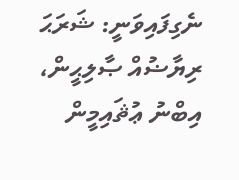ނެގިފައިވަނީ: ޝަރަޙަ ރިޔާޟުއް ޞާލިޙީން، އިބްނު ޢުޘައިމީން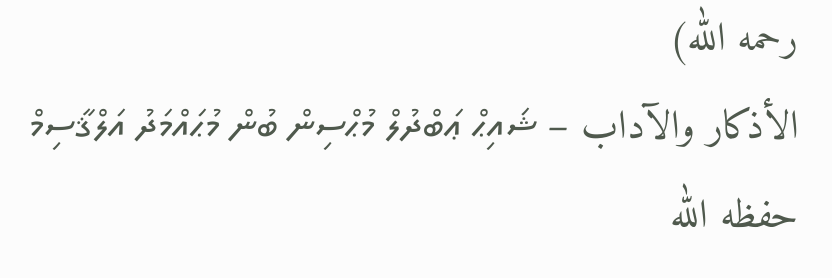رحمه الله)
الأذكار والآداب – ޝައިޙް ޢަބްދުލް މުޙްސިން ބުން މުޙައްމަދު އަލްޤާސިމް حفظه الله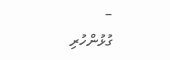–
ގުޅުންހުރި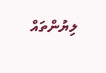ލިޔުންތައް